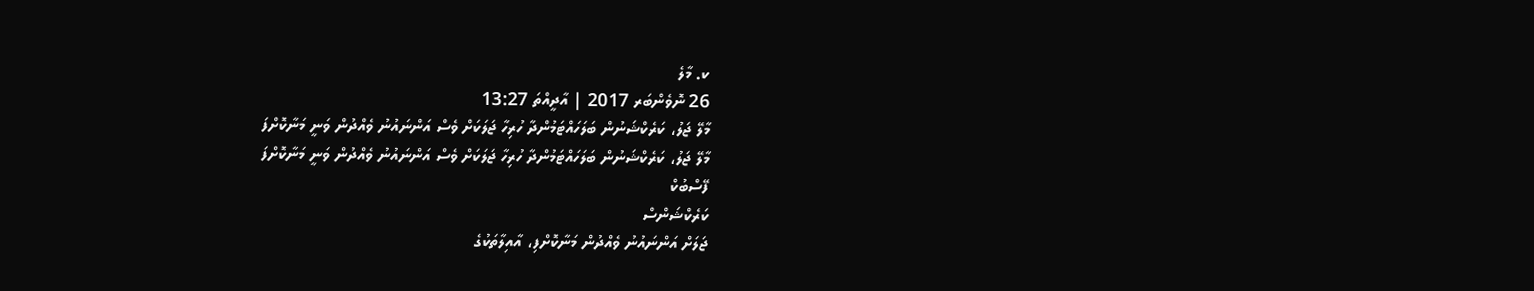ކ. މާލެ
26 ނޮވެންބަރ 2017 | އާދީއްތަ 13:27
މާލޭ ޖަލު، ކަރެކްޝަނުން ބަލަހައްޓަމުންދާ ހުރިހާ ޖަލަކަށް ވެސް އަންނައުނު ވެއްދުން ވަނީ މަނާކޮށްފަ
މާލޭ ޖަލު، ކަރެކްޝަނުން ބަލަހައްޓަމުންދާ ހުރިހާ ޖަލަކަށް ވެސް އަންނައުނު ވެއްދުން ވަނީ މަނާކޮށްފަ
ފޭސްބުކް
ކަރެކްޝަންސް
ޖަލަށް އަންނައުނު ވެއްދުން މަނާކޮށްފި، އާއިލާތަކުގެ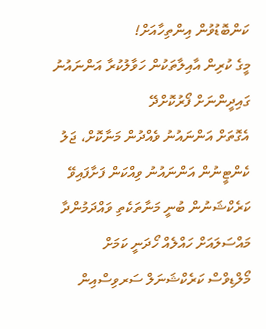ކަންބޮޑުވުން އިންތިހާއަށް!
މީގެ ކުރިން އާއިލާތަކުން ހަވާލުކުރާ އަންނައުނު ގައިދީންނަށް ފޯރުކޮށްދޭ
އެގޮތަށް އަންނައުނު ވެއްދުން މަނާކޮށް، ޖަލު ކެންޓީނުން އަންނައުނު ވިއްކަން ފަށާފައިވޭ
ކަރެކްޝަނުން ބުނީ މަނާތަކެތި ވައްދަމުންދާ މައްސަލައަށް ހައްލެއް ހޯދަނީ ކަމަށް
މޯލްޑިވްސް ކަރެކްޝަނަލް ސަރވިސްއިން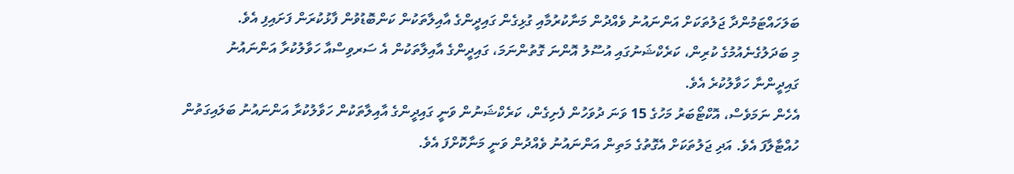ބަލަހައްޓަމުންދާ ޖަލުތަކަށް އަންނައުނު ވެއްދުން މަނާކުރުމާއި ގުޅިގެން ގައިދީންގެ އާއިލާތަކުން ކަންބޮޑުވުން ފާޅުކުރަން ފަށައިފި އެވެ.
މި ބަދަލުގެނެއުމުގެ ކުރިން، ކަރެކްޝަނުގައި އުސޫލު އޮންނަ ގޮތުންނަމަ، ގައިދީންގެ އާއިލާތަކުން އެ ސަރވިސްއާ ހަވާލުކުރާ އަންނައުނު ގައިދީންނާ ހަވާލުކުރެ އެވެ.
އެހެން ނަމަވެސް، އޮކްޓޯބަރު މަހުގެ 15 ވަނަ ދުވަހުން ފެށިގެން، ކަރެކްޝަނުން ވަނީ ގައިދީންގެ އާއިލާތަކުން ހަވާލުކުރާ އަންނައުނު ބަލައިގަތުން ހުއްޓާލާފަ އެވެ. އަދި ޖަލުތަކަށް އެގޮތުގެ މަތިން އަންނައުނު ވެއްދުން ވަނީ މަނާކޮށްފަ އެވެ.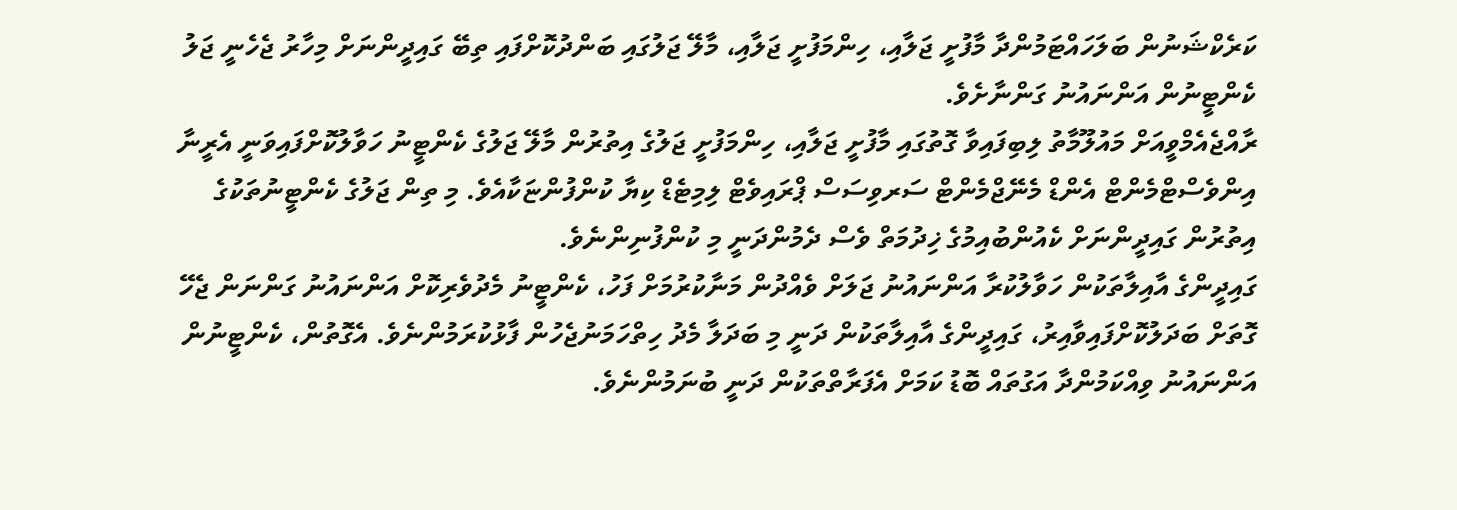ކަރެކްޝަނުން ބަލަހައްޓަމުންދާ މާފުށީ ޖަލާއި، ހިންމަފުށީ ޖަލާއި، މާލޭ ޖަލުގައި ބަންދުކޮށްފައި ތިބޭ ގައިދީންނަށް މިހާރު ޖެހެނީ ޖަލު ކެންޓީނުން އަންނައުނު ގަންނާށެވެ.
ރާއްޖެއެމްވީއަށް މައުލޫމާތު ލިބިފައިވާ ގޮތުގައި މާފުށީ ޖަލާއި، ހިންމަފުށީ ޖަލުގެ އިތުރުން މާލޭ ޖަލުގެ ކެންޓީނު ހަވާލުކޮށްފައިވަނީ އެރީނާ އިންވެސްޓްމެންޓް އެންޑް މެނޭޖްމެންޓް ސަރވިސަސް ޕްރައިވެޓް ލިމިޓެޑް ކިޔާ ކުންފުންޏަކާއެވެ. މި ތިން ޖަލުގެ ކެންޓީނުތަކުގެ އިތުރުން ގައިދީންނަށް ކެއުންބުއިމުގެ ޚިދުމަތް ވެސް ދެމުންދަނީ މި ކުންފުނިންނެވެ.
ގައިދީންގެ އާއިލާތަކުން ހަވާލުކުރާ އަންނައުނު ޖަލަށް ވެއްދުން މަނާކުރުމަށް ފަހު، ކެންޓީނު މެދުވެރިކޮށް އަންނައުނު ގަންނަން ޖެހޭ ގޮތަށް ބަދަލުކޮށްފައިވާއިރު، ގައިދީންގެ އާއިލާތަކުން ދަނީ މި ބަދަލާ މެދު ހިތްހަމަނުޖެހުން ފާޅުކުރަމުންނެވެ. އެގޮތުން، ކެންޓީނުން އަންނައުނު ވިއްކަމުންދާ އަގުތައް ބޮޑު ކަމަށް އެފަރާތްތަކުން ދަނީ ބުނަމުންނެވެ.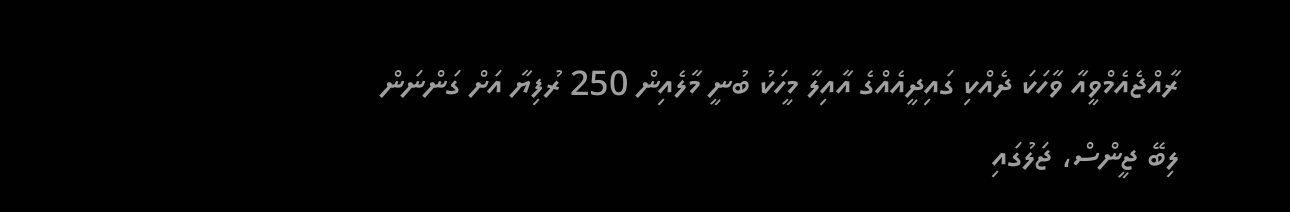ރާއްޖެއެމްވީއާ ވާހަކަ ދެއްކި ގައިދީއެއްގެ އާއިލާ މީހަކު ބުނީ މާލެއިން 250 ރުފިޔާ އަށް ގަންނަން ލިބޭ ޖީންސް، ޖަލުގައި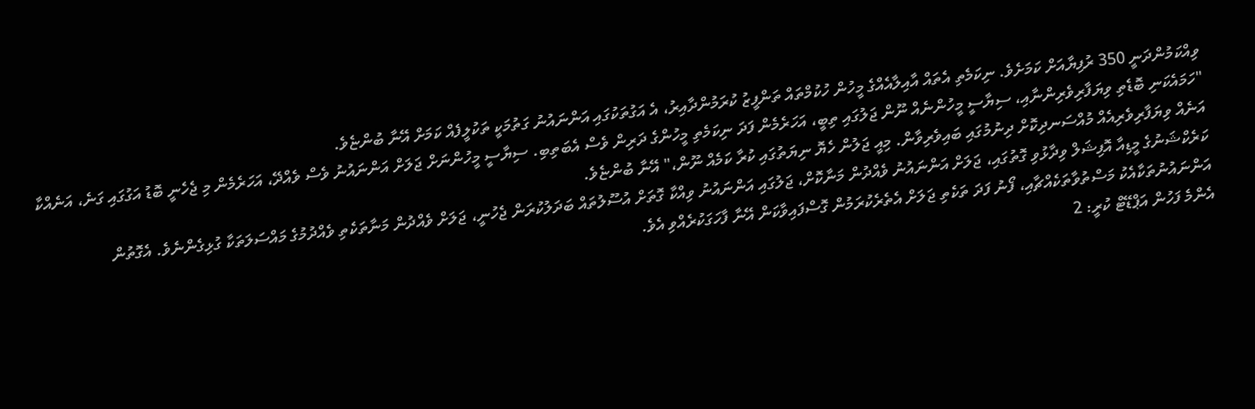ވިއްކަމުންދަނީ 350 ރުފިޔާއަށް ކަމަށެވެ. ނިކަމެތި އެތައް އާއިލާއެއްގެ މީހުން ހުކުމްތައް ތަންފީޒު ކުރަމުންދާއިރު، އެ އަގުތަކުގައި އަންނައުނު ގަތުމަކީ ތަކުލީފެއް ކަމަށް އޭނާ ބުންޏެވެ.
"ހަމައެކަނި ބޮޑެތި ވިޔަފާރިވެރިންނާއި، ސިޔާސީ މީހުންނެއް ނޫން ޖަލުގައި ތިބީ، އަހަރެމެން ފަދަ ނިކަމެތި މީހުންގެ ދަރިން ވެސް އެބަތިބި. ސިޔާސީ މީހުންނަށް ޖަލަށް އަންނައުނު ވެސް ވެއްދޭ، އަހަރެމެން މި ޖެހެނީ ބޮޑު އަގުގައި ގަނެ، އަނެއްކާ އަނެއް ވިޔަފާރިވެރިއެއް މުއްސަނދިކޮށް ދިނުމުގައި ބައިވެރިވާން. މިއީ ޖަލުން ހެޔޮ ނިޔަތުގައި ކުރާ ކަމެއް ނޫން،" އޭނާ ބުންޏެވެ.
ކަރެކްޝަނުގެ މީޑިއާ އޮފިޝަލް ވިދާޅުވި ގޮތުގައި، ޖަލަށް އަންނައުނު ވެއްދުން މަނާކޮށް، ޖަލުގައި އަންނައުނު ވިއްކާ ގޮތަށް އުސޫލުތައް ބަދަލުކުރަން ޖެހުނީ، ޖަލަށް ވެއްދުން މަނާތަކެތި ވެއްދުމުގެ މައްސަލަތަކާ ގުޅިގެންނެވެ. އެގޮތުން އަންނައުނުތަކާއެކު މަސްތުވާތަކެއްޗާއި، ފޯނު ފަދަ ތަކެތި ޖަލަށް އެތެރެކުރަމުން ގޮސްފައިވާކަން އޭނާ ފާހަގަކުރެއްވި އެވެ.
އެންމެ ފަހުން އަޕްޑޭޓް ކުރީ: 2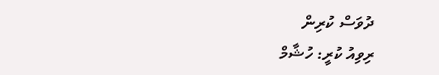ދުވަސް ކުރިން
ރިވިއު ކުރީ: ހުޝާމް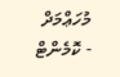މުހަޢްމަދް
- ކޮމެންޓް